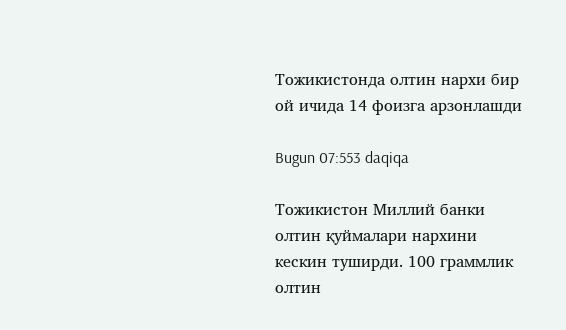Тожикистонда олтин нархи бир ой ичида 14 фоизга арзонлашди

Bugun 07:553 daqiqa

Тожикистон Миллий банки олтин қуймалари нархини кескин туширди. 100 граммлик олтин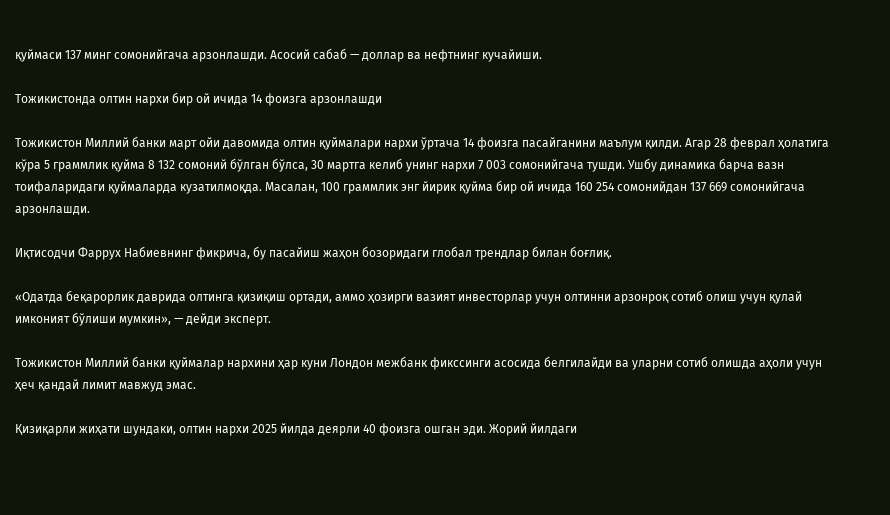қуймаси 137 минг сомонийгача арзонлашди. Асосий сабаб — доллар ва нефтнинг кучайиши.

Тожикистонда олтин нархи бир ой ичида 14 фоизга арзонлашди

Тожикистон Миллий банки март ойи давомида олтин қуймалари нархи ўртача 14 фоизга пасайганини маълум қилди. Агар 28 феврал ҳолатига кўра 5 граммлик қуйма 8 132 сомоний бўлган бўлса, 30 мартга келиб унинг нархи 7 003 сомонийгача тушди. Ушбу динамика барча вазн тоифаларидаги қуймаларда кузатилмоқда. Масалан, 100 граммлик энг йирик қуйма бир ой ичида 160 254 сомонийдан 137 669 сомонийгача арзонлашди.

Иқтисодчи Фаррух Набиевнинг фикрича, бу пасайиш жаҳон бозоридаги глобал трендлар билан боғлиқ.

«Одатда беқарорлик даврида олтинга қизиқиш ортади, аммо ҳозирги вазият инвесторлар учун олтинни арзонроқ сотиб олиш учун қулай имконият бўлиши мумкин», — дейди эксперт.

Тожикистон Миллий банки қуймалар нархини ҳар куни Лондон межбанк фикссинги асосида белгилайди ва уларни сотиб олишда аҳоли учун ҳеч қандай лимит мавжуд эмас.

Қизиқарли жиҳати шундаки, олтин нархи 2025 йилда деярли 40 фоизга ошган эди. Жорий йилдаги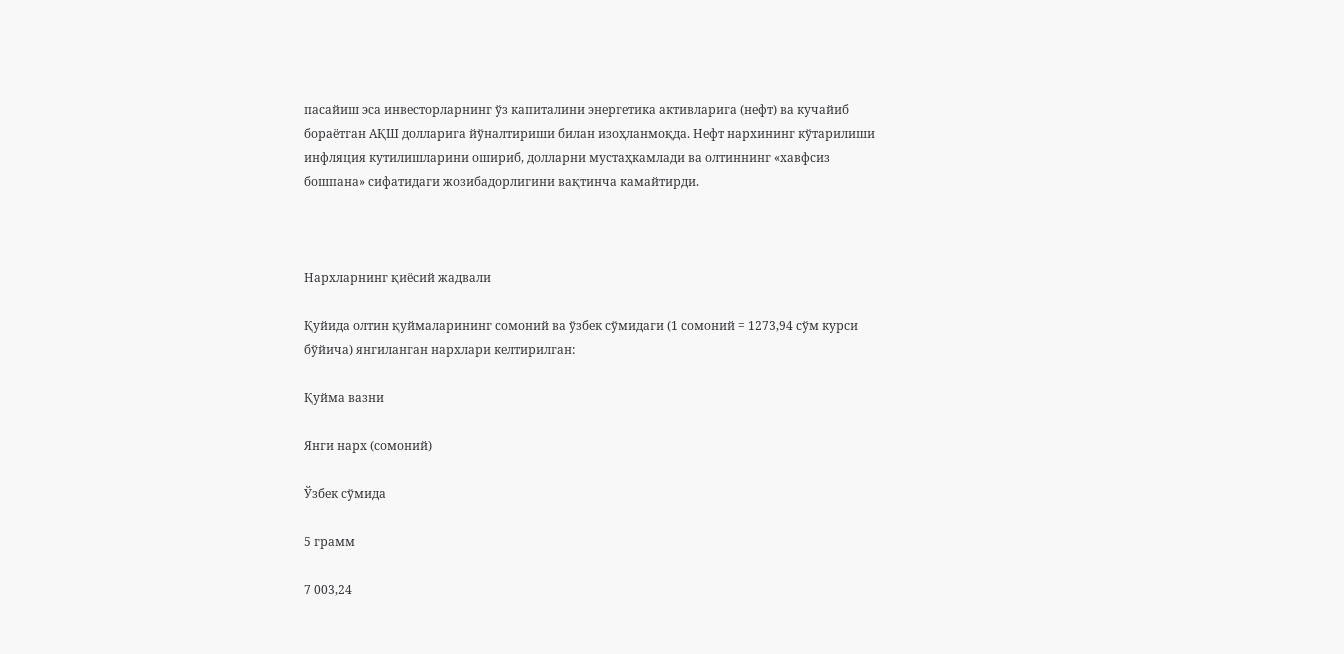пасайиш эса инвесторларнинг ўз капиталини энергетика активларига (нефт) ва кучайиб бораётган АҚШ долларига йўналтириши билан изоҳланмоқда. Нефт нархининг кўтарилиши инфляция кутилишларини ошириб, долларни мустаҳкамлади ва олтиннинг «хавфсиз бошпана» сифатидаги жозибадорлигини вақтинча камайтирди.



Нархларнинг қиёсий жадвали

Қуйида олтин қуймаларининг сомоний ва ўзбек сўмидаги (1 сомоний = 1273,94 сўм курси бўйича) янгиланган нархлари келтирилган:

Қуйма вазни

Янги нарх (сомоний)

Ўзбек сўмида

5 грамм

7 003,24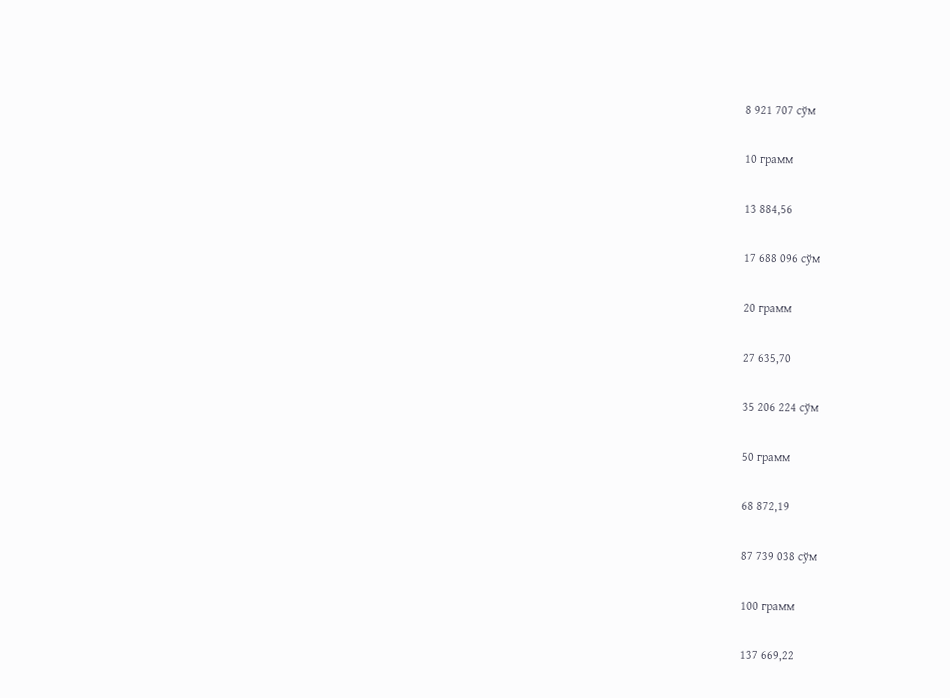8 921 707 сўм

10 грамм

13 884,56

17 688 096 сўм

20 грамм

27 635,70

35 206 224 сўм

50 грамм

68 872,19

87 739 038 сўм

100 грамм

137 669,22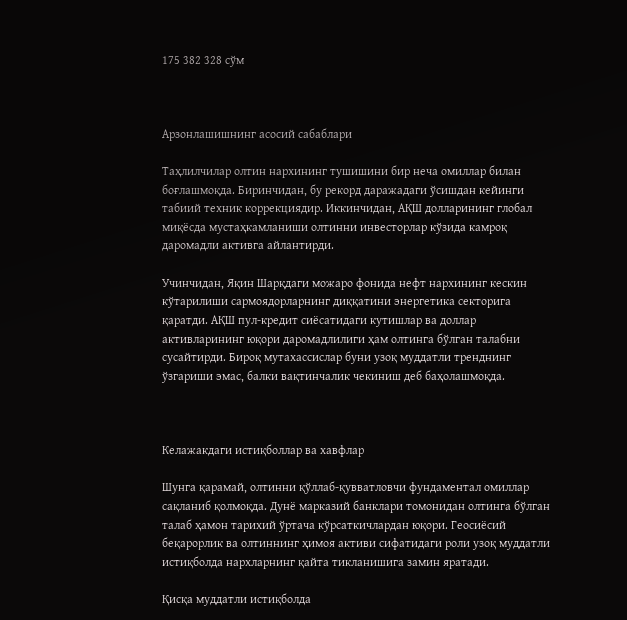175 382 328 сўм



Арзонлашишнинг асосий сабаблари

Таҳлилчилар олтин нархининг тушишини бир неча омиллар билан боғлашмоқда. Биринчидан, бу рекорд даражадаги ўсишдан кейинги табиий техник коррекциядир. Иккинчидан, АҚШ долларининг глобал миқёсда мустаҳкамланиши олтинни инвесторлар кўзида камроқ даромадли активга айлантирди.

Учинчидан, Яқин Шарқдаги можаро фонида нефт нархининг кескин кўтарилиши сармоядорларнинг диққатини энергетика секторига қаратди. АҚШ пул-кредит сиёсатидаги кутишлар ва доллар активларининг юқори даромадлилиги ҳам олтинга бўлган талабни сусайтирди. Бироқ мутахассислар буни узоқ муддатли тренднинг ўзгариши эмас, балки вақтинчалик чекиниш деб баҳолашмоқда.



Келажакдаги истиқболлар ва хавфлар

Шунга қарамай, олтинни қўллаб-қувватловчи фундаментал омиллар сақланиб қолмоқда. Дунё марказий банклари томонидан олтинга бўлган талаб ҳамон тарихий ўртача кўрсаткичлардан юқори. Геосиёсий беқарорлик ва олтиннинг ҳимоя активи сифатидаги роли узоқ муддатли истиқболда нархларнинг қайта тикланишига замин яратади.

Қисқа муддатли истиқболда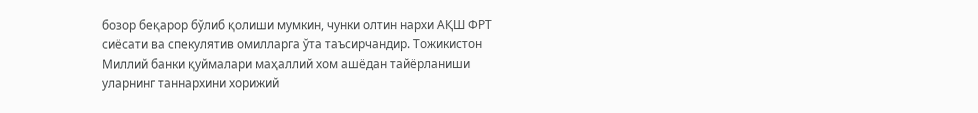бозор беқарор бўлиб қолиши мумкин, чунки олтин нархи АҚШ ФРТ сиёсати ва спекулятив омилларга ўта таъсирчандир. Тожикистон Миллий банки қуймалари маҳаллий хом ашёдан тайёрланиши уларнинг таннархини хорижий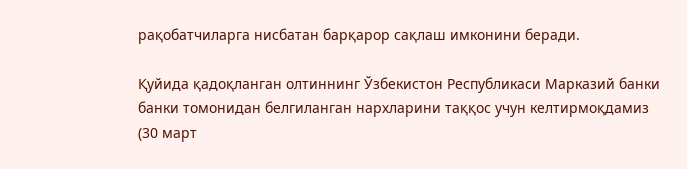рақобатчиларга нисбатан барқарор сақлаш имконини беради.

Қуйида қадоқланган олтиннинг Ўзбекистон Республикаси Марказий банки банки томонидан белгиланган нархларини таққос учун келтирмоқдамиз (30 март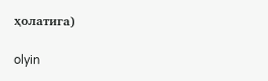ҳолатига)

olyin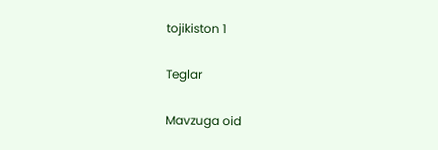tojikiston 1

Teglar

Mavzuga oid